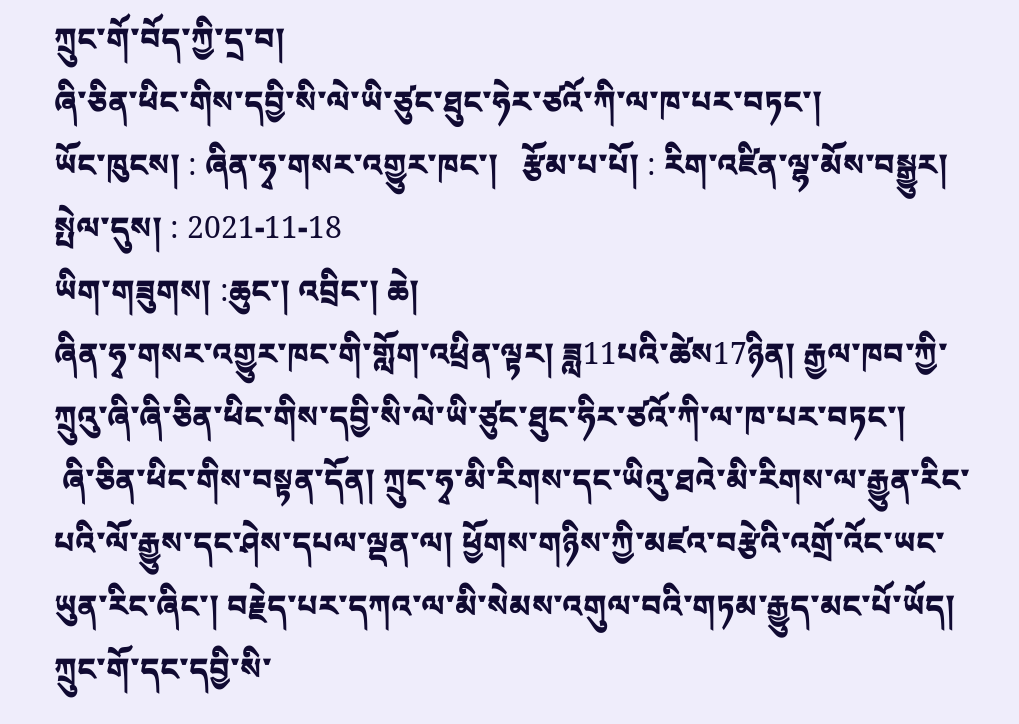ཀྲུང་གོ་བོད་ཀྱི་དྲ་བ།
ཞི་ཅིན་ཕིང་གིས་དབྱི་སི་ལེ་ཡི་ཙུང་ཐུང་ཧེར་ཙའོ་ཀི་ལ་ཁ་པར་བཏང་།
ཡོང་ཁུངས། : ཞིན་ཧྭ་གསར་འགྱུར་ཁང་།   རྩོམ་པ་པོ། : རིག་འཛིན་ལྷ་མོས་བསྒྱུར།   སྤེལ་དུས། : 2021-11-18
ཡིག་གཟུགས། :ཆུང་། འབྲིང་། ཆེ།
ཞིན་ཧྭ་གསར་འགྱུར་ཁང་གི་གློག་འཕྲིན་ལྟར། ཟླ11པའི་ཚེས17ཉིན། རྒྱལ་ཁབ་ཀྱི་ཀྲུའུ་ཞི་ཞི་ཅིན་ཕིང་གིས་དབྱི་སི་ལེ་ཡི་ཙུང་ཐུང་ཧིར་ཙའོ་ཀི་ལ་ཁ་པར་བཏང་།
 ཞི་ཅིན་ཕིང་གིས་བསྟན་དོན། ཀྲུང་ཧྭ་མི་རིགས་དང་ཡིའུ་ཐའེ་མི་རིགས་ལ་རྒྱུན་རིང་པའི་ལོ་རྒྱུས་དང་ཤེས་དཔལ་ལྡན་ལ། ཕྱོགས་གཉིས་ཀྱི་མཛའ་བརྩེའི་འགྲོ་འོང་ཡང་ཡུན་རིང་ཞིང་། བརྗེད་པར་དཀའ་ལ་མི་སེམས་འགུལ་བའི་གཏམ་རྒྱུད་མང་པོ་ཡོད། ཀྲུང་གོ་དང་དབྱི་སི་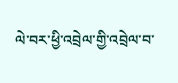ལེ་བར་ཕྱི་འབྲེལ་གྱི་འབྲེལ་བ་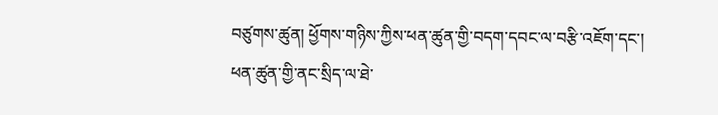བཙུགས་ཚུན། ཕྱོགས་གཉིས་ཀྱིས་ཕན་ཚུན་གྱི་བདག་དབང་ལ་བརྩི་འཇོག་དང་། ཕན་ཚུན་གྱི་ནང་སྲིད་ལ་ཐེ་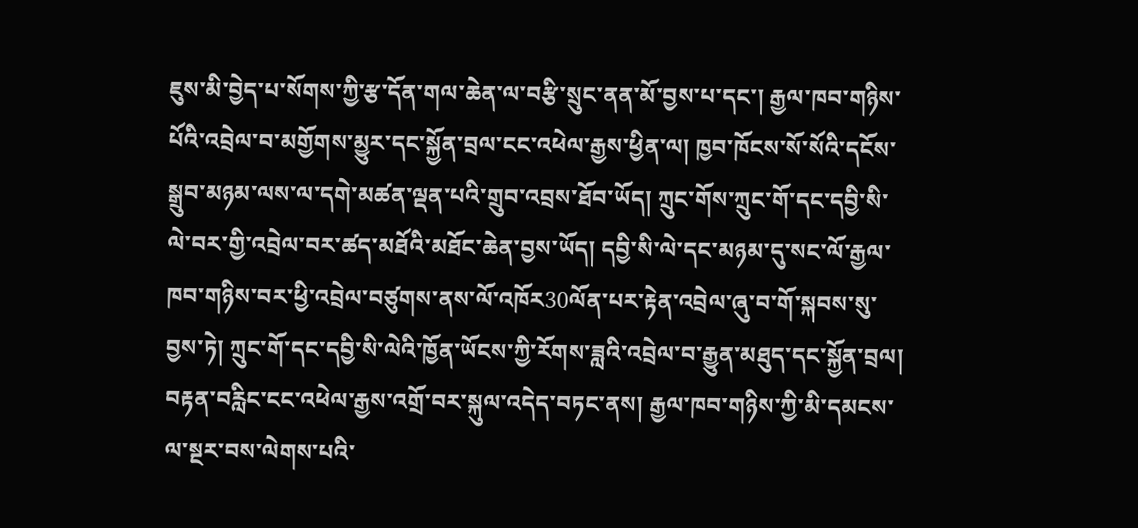ཇུས་མི་བྱེད་པ་སོགས་ཀྱི་རྩ་དོན་གལ་ཆེན་ལ་བརྩི་སྲུང་ནན་མོ་བྱས་པ་དང་། རྒྱལ་ཁབ་གཉིས་པོའི་འབྲེལ་བ་མགྱོགས་མྱུར་དང་སྐྱོན་བྲལ་ངང་འཕེལ་རྒྱས་ཕྱིན་ལ། ཁྱབ་ཁོངས་སོ་སོའི་དངོས་སྒྲུབ་མཉམ་ལས་ལ་དགེ་མཚན་ལྡན་པའི་གྲུབ་འབྲས་ཐོབ་ཡོད། ཀྲུང་གོས་ཀྲུང་གོ་དང་དབྱི་སི་ལེ་བར་གྱི་འབྲེལ་བར་ཚད་མཐོའི་མཐོང་ཆེན་བྱས་ཡོད། དབྱི་སི་ལེ་དང་མཉམ་དུ་སང་ལོ་རྒྱལ་ཁབ་གཉིས་བར་ཕྱི་འབྲེལ་བཙུགས་ནས་ལོ་འཁོར30ལོན་པར་རྟེན་འབྲེལ་ཞུ་བ་གོ་སྐབས་སུ་བྱས་ཏེ། ཀྲུང་གོ་དང་དབྱི་སི་ལེའི་ཁྱོན་ཡོངས་ཀྱི་རོགས་ཟླའི་འབྲེལ་བ་རྒྱུན་མཐུད་དང་སྐྱོན་བྲལ། བརྟན་བརླིང་ངང་འཕེལ་རྒྱས་འགྲོ་བར་སྐུལ་འདེད་བཏང་ནས། རྒྱལ་ཁབ་གཉིས་ཀྱི་མི་དམངས་ལ་སྔར་བས་ལེགས་པའི་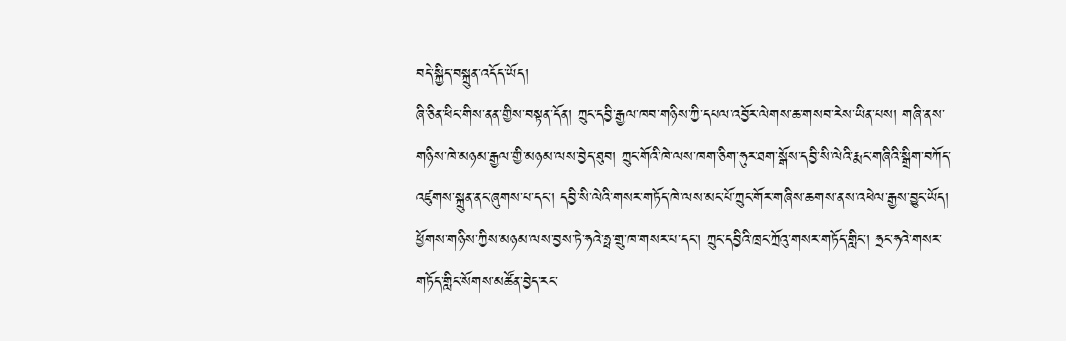བདེ་སྐྱིད་བསྐྲུན་འདོད་ཡོད།
ཞི་ཅིན་ཕིང་གིས་ནན་གྱིས་བསྟན་དོན། ཀྲུང་དབྱི་རྒྱལ་ཁབ་གཉིས་ཀྱི་དཔལ་འབྱོར་ལེགས་ཆ་གསབ་རེས་ཡིན་པས། གཞི་ནས་གཉིས་ཁེ་མཉམ་རྒྱལ་གྱི་མཉམ་ལས་བྱེད་ཐུབ། ཀྲུང་གོའི་ཁེ་ལས་ཁག་ཅིག་ཧུར་ཐག་སྒོས་དབྱི་སི་ལེའི་རྨང་གཞིའི་སྒྲིག་བཀོད་འཛུགས་སྐྲུན་ནང་ཞུགས་པ་དང་། དབྱི་སི་ལེའི་གསར་གཏོད་ཁེ་ལས་མང་པོ་ཀྲུང་གོར་གཞིས་ཆགས་ནས་འཕེལ་རྒྱས་བྱུང་ཡོད། ཕྱོགས་གཉིས་ཀྱིས་མཉམ་ལས་བྱས་ཏེ་ཧའེ་ཧྥ་གྲུ་ཁ་གསར་པ་དང་། ཀྲུང་དབྱིའི་ཁྲང་ཀྲོའུ་གསར་གཏོད་གླིང་། ཧྲང་ཧའེ་གསར་གཏོད་གླིང་སོགས་མཚོན་བྱེད་རང་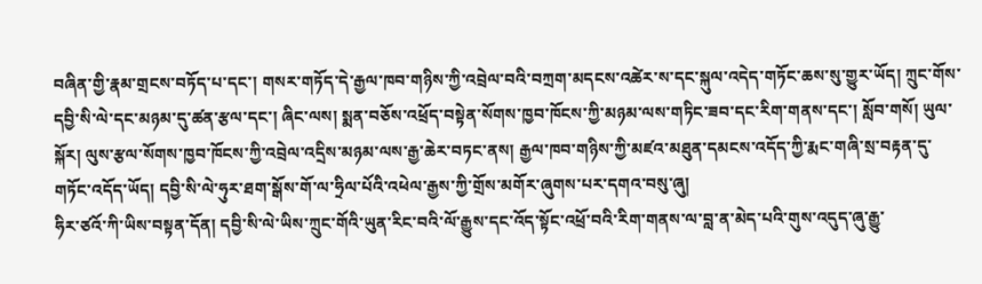བཞིན་གྱི་རྣམ་གྲངས་བཏོད་པ་དང་། གསར་གཏོད་དེ་རྒྱལ་ཁབ་གཉིས་ཀྱི་འབྲེལ་བའི་བཀྲག་མདངས་འཚེར་ས་དང་སྐུལ་འདེད་གཏོང་ཆས་སུ་གྱུར་ཡོད། ཀྲུང་གོས་དབྱི་སི་ལེ་དང་མཉམ་དུ་ཚན་རྩལ་དང་། ཞིང་ལས། སྨན་བཅོས་འཕྲོད་བསྟེན་སོགས་ཁྱབ་ཁོངས་ཀྱི་མཉམ་ལས་གཏིང་ཟབ་དང་རིག་གནས་དང་། སློབ་གསོ། ཡུལ་སྐོར། ལུས་རྩལ་སོགས་ཁྱབ་ཁོངས་ཀྱི་འབྲེལ་འདྲིས་མཉམ་ལས་རྒྱ་ཆེར་བཏང་ནས། རྒྱལ་ཁབ་གཉིས་ཀྱི་མཛའ་མཐུན་དམངས་འདོད་ཀྱི་རྨང་གཞི་སྲ་བརྟན་དུ་གཏོང་འདོད་ཡོད། དབྱི་སི་ལེ་ཧུར་ཐག་སྒོས་གོ་ལ་ཧྲིལ་པོའི་འཕེལ་རྒྱས་ཀྱི་གྲོས་མགོར་ཞུགས་པར་དགའ་བསུ་ཞུ།
ཧིར་ཙའོ་ཀི་ཡིས་བསྟན་དོན། དབྱི་སི་ལེ་ཡིས་ཀྲུང་གོའི་ཡུན་རིང་བའི་ལོ་རྒྱུས་དང་འོད་སྟོང་འཕྲོ་བའི་རིག་གནས་ལ་བླ་ན་མེད་པའི་གུས་འདུད་ཞུ་རྒྱུ་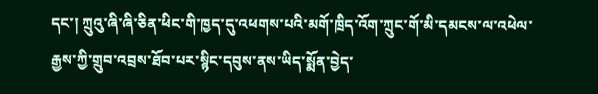དང་། ཀྲུའུ་ཞི་ཞི་ཅིན་ཕིང་གི་ཁྱད་དུ་འཕགས་པའི་མགོ་ཁྲིད་འོག་ཀྲུང་གོ་མི་དམངས་ལ་འཕེལ་རྒྱས་ཀྱི་གྲུབ་འབྲས་ཐོབ་པར་སྙིང་དབུས་ནས་ཡིད་སྨོན་བྱེད་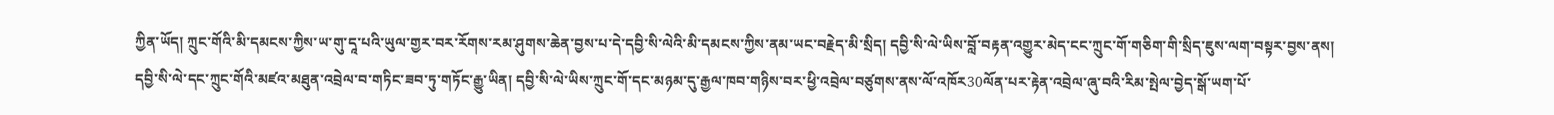ཀྱིན་ཡོད། ཀྲུང་གོའི་མི་དམངས་ཀྱིས་ཡ་གུ་དཱ་པའི་ཡུལ་གྱར་བར་རོགས་རམ་ཤུགས་ཆེན་བྱས་པ་དེ་དབྱི་སི་ལེའི་མི་དམངས་ཀྱིས་ནམ་ཡང་བརྗེད་མི་སྲིད། དབྱི་སི་ལེ་ཡིས་བློ་བརྟན་འགྱུར་མེད་ངང་ཀྲུང་གོ་གཅིག་གི་སྲིད་ཇུས་ལག་བསྟར་བྱས་ནས། དབྱི་སི་ལེ་དང་ཀྲུང་གོའི་མཛའ་མཐུན་འབྲེལ་བ་གཏིང་ཟབ་ཏུ་གཏོང་རྒྱུ་ཡིན། དབྱི་སི་ལེ་ཡིས་ཀྲུང་གོ་དང་མཉམ་དུ་རྒྱལ་ཁབ་གཉིས་བར་ཕྱི་འབྲེལ་བཙུགས་ནས་ལོ་འཁོར30ལོན་པར་རྟེན་འབྲེལ་ཞུ་བའི་རིམ་སྤེལ་བྱེད་སྒོ་ཡག་པོ་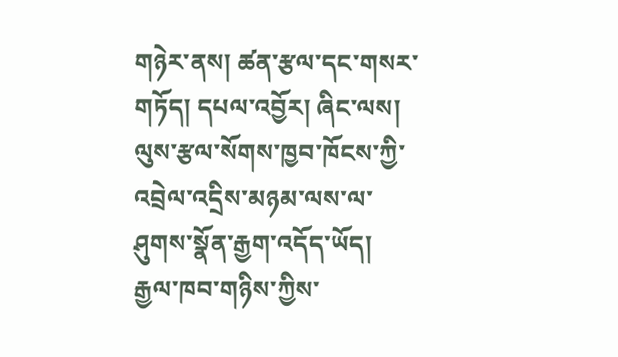གཉེར་ནས། ཚན་རྩལ་དང་གསར་གཏོད། དཔལ་འབྱོར། ཞིང་ལས། ལུས་རྩལ་སོགས་ཁྱབ་ཁོངས་ཀྱི་འབྲེལ་འདྲིས་མཉམ་ལས་ལ་ཤུགས་སྣོན་རྒྱག་འདོད་ཡོད།
རྒྱལ་ཁབ་གཉིས་ཀྱིས་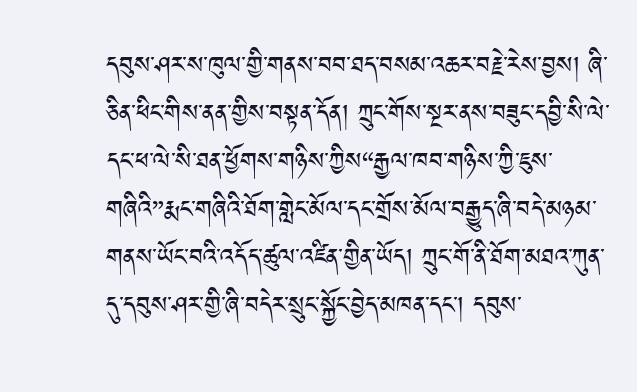དབུས་ཤར་ས་ཁུལ་གྱི་གནས་བབ་ཐད་བསམ་འཆར་བརྗེ་རེས་བྱས། ཞི་ཅིན་ཕིང་གིས་ནན་གྱིས་བསྟན་དོན། ཀྲུང་གོས་སྔར་ནས་བཟུང་དབྱི་སི་ལེ་དང་ཕ་ལེ་སི་ཐན་ཕྱོགས་གཉིས་ཀྱིས“རྒྱལ་ཁབ་གཉིས་ཀྱི་ཇུས་གཞིའི”རྨང་གཞིའི་ཐོག་གླེང་མོལ་དང་གྲོས་མོལ་བརྒྱུད་ཞི་བདེ་མཉམ་གནས་ཡོང་བའི་འདོད་ཚུལ་འཛིན་གྱིན་ཡོད། ཀྲུང་གོ་ནི་ཐོག་མཐའ་ཀུན་དུ་དབུས་ཤར་གྱི་ཞི་བདེར་སྲུང་སྐྱོང་བྱེད་མཁན་དང་། དབུས་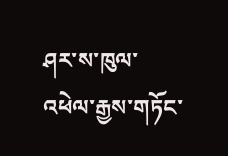ཤར་ས་ཁུལ་འཕེལ་རྒྱས་གཏོང་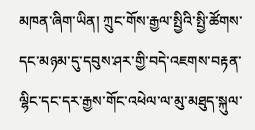མཁན་ཞིག་ཡིན། ཀྲུང་གོས་རྒྱལ་སྤྱིའི་སྤྱི་ཚོགས་དང་མཉམ་དུ་དབུས་ཤར་གྱི་བདེ་འཇགས་བརྟན་ལྷིང་དང་དར་རྒྱས་གོང་འཕེལ་ལ་མུ་མཐུད་སྐུལ་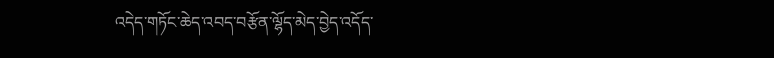འདེད་གཏོང་ཆེད་འབད་བརྩོན་ལྷོད་མེད་བྱེད་འདོད་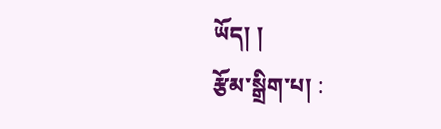ཡོད། །
རྩོམ་སྒྲིག་པ། :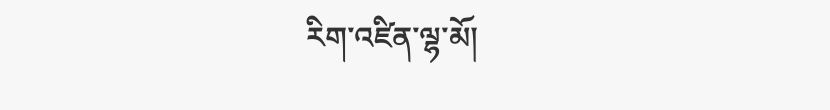རིག་འཛིན་ལྷ་མོ།